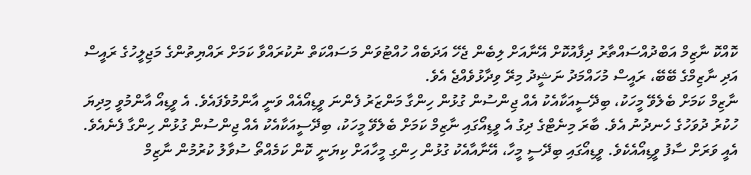ކޮއްކޮ ނާޒިމް އަބްދުއްސައްތާރު ދިފާއުކޮށް އޭނާއަށް ލިބެން ޖެހޭ އަދަބެއް ހުއްޓުވަން މަސައްކަތް ނުކުރައްވާ ކަމަށް ރައްޔިތުންގެ މަޖިލީހުގެ ރައީސް އަދި ނާޒިމްގެ ބޭބޭ، ރައީސް މުހައްމަދު ނަޝީދު މިރޭ ވިދާޅުވެއްޖެ އެވެ.
ނާޒިމް ކަމަށް ބެލެވޭ މީހަކު، ބިދޭސީއަކާއެކު އެއް ޖިންސުން ގުޅުން ހިންގާ މަންޒަރު ފެންނަ ވީޑިއޯއެއް ވަނީ އާންމުވެފައެވެ. އެ ވީޑިއޯ އާންމުވީ މިދިޔަ ހުކުރު ދުވަހުގެ ހެނދުނު އެވެ. ބާރަ މިނެޓްގެ ދިގު އެ ވީޑިއޯގައި ނާޒިމް ކަމަށް ބެލެވޭ މީހަކު، ބިދޭސީއަކާއެކު އެއް ޖިންސުން ގުޅުން ހިންގާ ފެނެއެވެ. އެއީ ވަރަށް ސާފު ވީޑިއޯއެކެވެ. ވީޑިއޯގައި ބިދޭސީ މީހާ، އޭނާއާއެކު ގުޅުން ހިންގި މީހާއަށް ކިޔަނީ ކޮން ކަމެއްތޯ ސުވާލު ކުރުމުން ނާޒިމް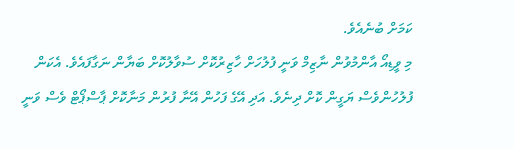ކަމަށް ބުނެއެވެ.
މި ވީޑިއޯ އާންމުވުން ނާޒިމް ވަނީ ފުލުހަށް ހާޒިރުކޮށް ސުވާލުކޮށް ބަޔާން ނަގާފައެވެ. އެކަން ފުލުހުންވެސް ޔަގީން ކޮށް ދިނެވެ. އަދި އޭގެ ފަހުން އޭނާ ފުރުން މަނާކޮށް ޕާސްޕޯޓް ވެސް ވަނީ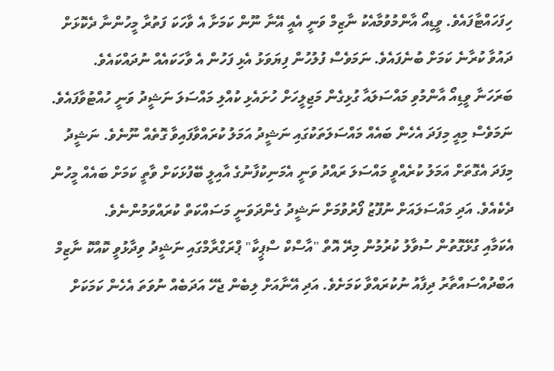ހިފަހައްޓާފައެވެ. ވީޑިއޯ އާންމުވުމާއެކު ނާޒިމް ވަނީ އެއީ އޭނާ ނޫން ކަމަށާ އެ ވާހަކަ ފަތުރާ މީހުންނާ ދެކޮޅަށް ދައުވާ ކުރާނެ ކަމަށް ބުނެފައެވެ. ނަމަވެސް ފުލުހުން ފިޔަވަޅު އެޅި ފަހުން އެ ވާހަކައެއް ނުދައްކައެވެ.
ބަރަހަނާ ވީޑިއޯ އާންމުވި މައްސަލައާ ގުޅިގެން މަޖިލީހަށް ހުށައެޅި ކުއްލި މައްސަލަ ނަޝީދު ވަނީ ހުއްޓުވާފައެވެ. ނަމަވެސް މިއީ މިފަދަ އެހެން ބައެއް މައްސަލަތަކުގައި ނަޝީދު އަމަލު ކުރައްވާފައިވާ ގޮތެއް ނޫނެވެ. ނަޝީދު މިފަދަ އެގޮތަށް އަމަލު ކުރެއްވީ މައްސަލަ ރައްދު ވަނީ އެމަނިކުފާނުގެ އާއިލީ ބޭފުޅަކަށް ވާތީ ކަމަށް ބައެއް މީހުން ދެކެއެވެ. އަދި މައްސަލައަށް ނުފޫޒު ފޯރުވުމަށް ނަޝީދު ގެންދަވަނީ މަސައްކަތް ކުރައްވަމުންނެވެ.
އެކަމާއި ގުޅޭގޮތުން ސުވާލު ކުރުމުން މިރޭ އޮތް "އާސްކް ސްޕީކާ" ޕްރަގްރާމްގައި ނަޝީދު ވިދާޅުވީ ކޮއްކޮ ނާޒިމް އަބްދުއްސައްތާރު ދިފާއު ނުކުރައްވާ ކަމަށެވެ. އަދި އޭނާއަށް ލިބެން ޖެހޭ އަދަބެއް ނުވަތަ އެހެން ކަމަކަށް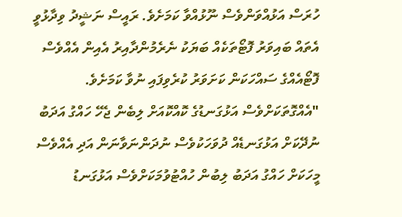ހުރަސް އަޅުއްވަންވެސް ނޫޅުއްވާ ކަމަށެވެ. ރައީސް ނަޝީދު ވިދާޅުވީ އެތައް ބައިވަރު ފޮޓޯތަކެއް ބަޔަކު ނެރެމުންދާއިރު އެއިން އެއްވެސް ފޮޓޯއެއްގެ ސައްހަކަން ކަށަވަރު ކުރެވިފައި ނުވާ ކަމަށެވެ.
"އެއްގޮތަކަށްވެސް އަޅުގަނޑުގެ ކޮއްކޮއަށް ލިބެން ޖެހޭ ހައްގު އަދަބު ނުދޭކަށް އަޅުގަނޑެއް ދުވަހަކުވެސް ނުދަންނަވާނަން އަދި އެއްވެސް މީހަކަށް ހައްގު އަދަބު ލިބުން ހުއްޓުވުމަކަށްވެސް އަޅުގަނޑު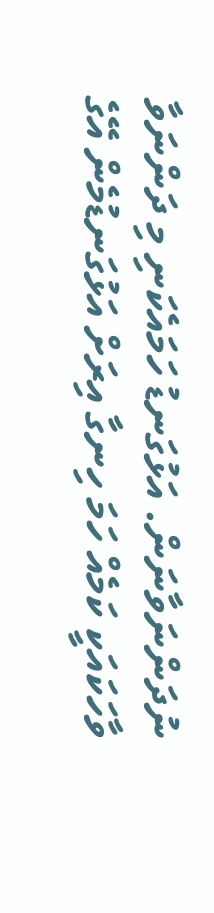ނުދަންނަވާނަން. އަޅުގަނޑު ހަމައެކަނި މި ދަންނަވާ ވާހަކައަކީ ކަމެއް ހަމަ ހިނގާ އިރަށް އަޅުގަނޑުމެން އޭގެ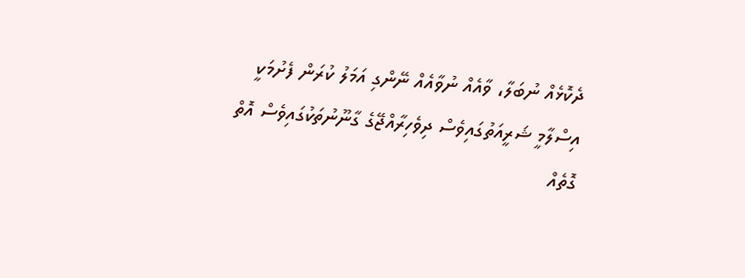ދެކޮޅެއް ނުބަލާ، ވާއެއް ނުވާއެއް ނޭންގި އަމަލު ކުރަން ފެށުމަކީ އިސްލާމީ ޝަރީއަތުގައިވެސް ދިވެހިރާއްޖޭގެ ގާނޫނުތަކުގައިވެސް އޮތް ގޮތެއް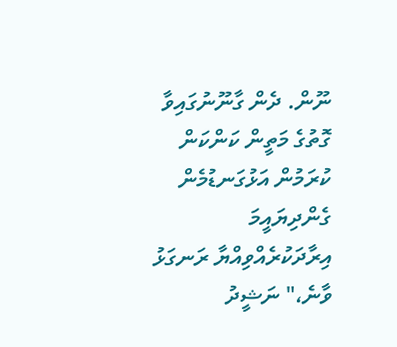ނޫން. ދެން ގާނޫނުގައިވާ ގޮތުގެ މަތީން ކަންކަން ކުރަމުން އަޅުގަނޑުމެން ގެންދިޔައީމަ އިރާދަކުރެއްވިއްޔާ ރަނގަޅު ވާނެ،" ނަޝީދު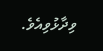ވިދާޅުވިއެވެ.